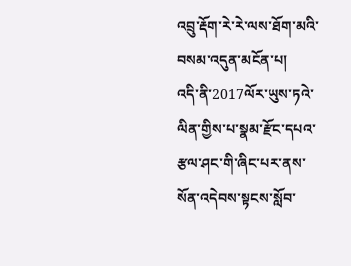འབྲུ་རྡོག་རེ་རེ་ལས་ཐོག་མའི་བསམ་འདུན་མངོན་པ།
འདི་ནི་2017ལོར་ཡུས་ཏའེ་ལིན་གྱིས་པ་སྣམ་རྫོང་དཔའ་རྩལ་ཤང་གི་ཞིང་པར་ནས་སོན་འདེབས་སྟངས་སློབ་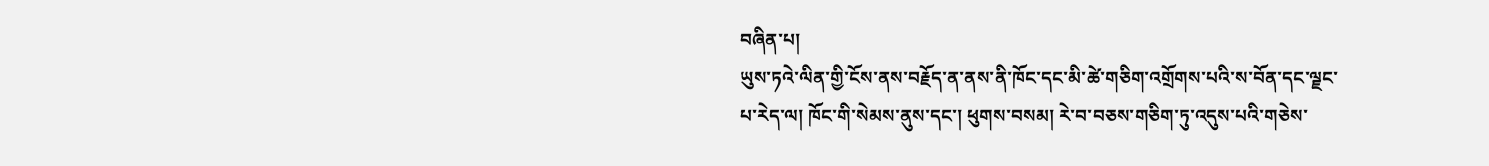བཞིན་པ།
ཡུས་ཏའེ་ལིན་གྱི་ངོས་ནས་བརྗོད་ན་ནས་ནི་ཁོང་དང་མི་ཚེ་གཅིག་འགྲོགས་པའི་ས་བོན་དང་ལྗང་པ་རེད་ལ། ཁོང་གི་སེམས་ནུས་དང་། ཕུགས་བསམ། རེ་བ་བཅས་གཅིག་ཏུ་འདུས་པའི་གཅེས་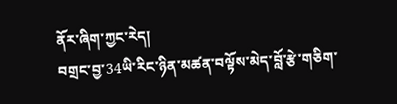ནོར་ཞིག་ཀྱང་རེད།
བགྲང་བྱ་34ཡི་རིང་ཉིན་མཚན་བལྟོས་མེད་བློ་རྩེ་གཅིག་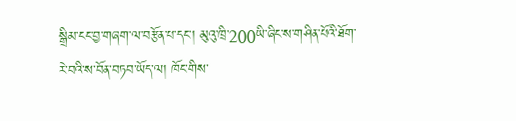སྒྲིམ་ངང་བྱ་གཞག་ལ་བརྩོན་པ་དང་། མུའུ་ཁྲི་200ཡི་ཞིང་ས་གཤིན་པོའི་ཐོག་རེ་བའི་ས་བོན་བཏབ་ཡོད་ལ། ཁོང་གིས་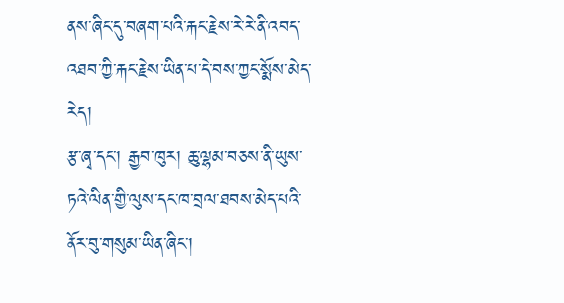ནས་ཞིང་དུ་བཞག་པའི་རྐང་རྗེས་རེ་རེ་ནི་འབད་འཐབ་ཀྱི་རྐང་རྗེས་ཡིན་པ་དེ་བས་ཀྱང་སྨོས་མེད་རེད།
རྩ་ཞྭ་དང་། རྒྱབ་ཁུར། ཆུ་ལྷམ་བཅས་ནི་ཡུས་ཏའེ་ལིན་གྱི་ལུས་དང་ཁ་བྲལ་ཐབས་མེད་པའི་ནོར་བུ་གསུམ་ཡིན་ཞིང་།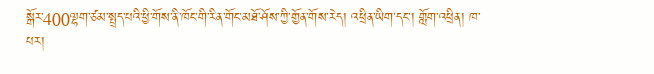སྒོར་400ལྷག་ཙམ་སྤྲད་པའི་ཕྱི་གོས་ནི་ཁོང་གི་རིན་གོང་མཐོ་ཤོས་ཀྱི་གྱོན་གོས་རེད། འཕྲིན་ཡིག་དང་། གློག་འཕྲིན། ཁ་པར།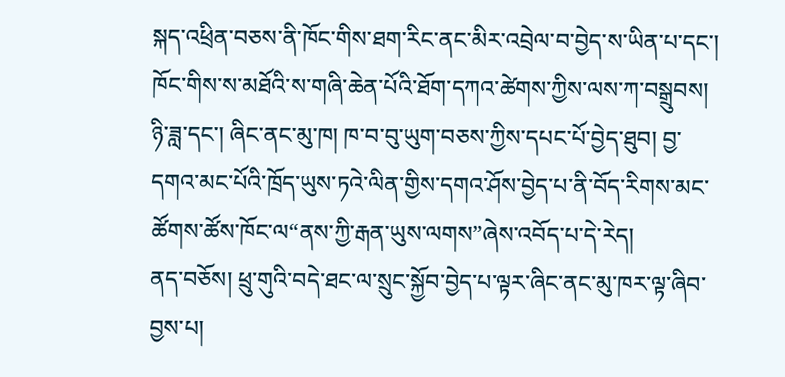སྐད་འཕྲིན་བཅས་ནི་ཁོང་གིས་ཐག་རིང་ནང་མིར་འབྲེལ་བ་བྱེད་ས་ཡིན་པ་དང་། ཁོང་གིས་ས་མཐོའི་ས་གཞི་ཆེན་པོའི་ཐོག་དཀའ་ཚེགས་ཀྱིས་ལས་ཀ་བསྒྲུབས། ཉི་ཟླ་དང་། ཞིང་ནང་མུ་ཁ། ཁ་བ་བུ་ཡུག་བཅས་ཀྱིས་དཔང་པོ་བྱེད་ཐུབ། བྱ་དགའ་མང་པོའི་ཁྲོད་ཡུས་ཏའེ་ལིན་གྱིས་དགའ་ཤོས་བྱེད་པ་ནི་བོད་རིགས་མང་ཚོགས་ཚོས་ཁོང་ལ“ནས་ཀྱི་རྒན་ཡུས་ལགས”ཞེས་འབོད་པ་དེ་རེད།
ནད་བཅོས། ཕྲུ་གུའི་བདེ་ཐང་ལ་སྲུང་སྐྱོབ་བྱེད་པ་ལྟར་ཞིང་ནང་མུ་ཁར་ལྟ་ཞིབ་བྱས་པ།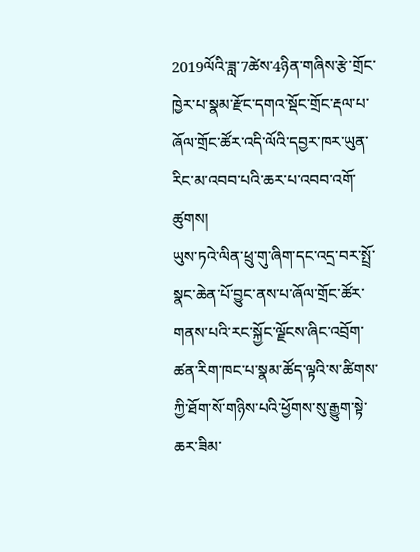2019ལོའི་ཟླ་7ཚེས་4ཉིན་གཞིས་རྩེ་གྲོང་ཁྱེར་པ་སྣམ་རྫོང་དགའ་སྡོང་གྲོང་རྡལ་པ་ཞོལ་གྲོང་ཚོར་འདི་ལོའི་དབྱར་ཁར་ཡུན་རིང་མ་འབབ་པའི་ཆར་པ་འབབ་འགོ་ཚུགས།
ཡུས་ཏའེ་ལིན་ཕྲུ་གུ་ཞིག་དང་འདྲ་བར་སྤྲོ་སྣང་ཆེན་པོ་བྱུང་ནས་པ་ཞོལ་གྲོང་ཚོར་གནས་པའི་རང་སྐྱོང་ལྗོངས་ཞིང་འབྲོག་ཚན་རིག་ཁང་པ་སྣམ་ཚོད་ལྟའི་ས་ཚིགས་ཀྱི་ཐོག་སོ་གཉིས་པའི་ཕྱོགས་སུ་རྒྱུག་སྟེ་ཆར་ཟིམ་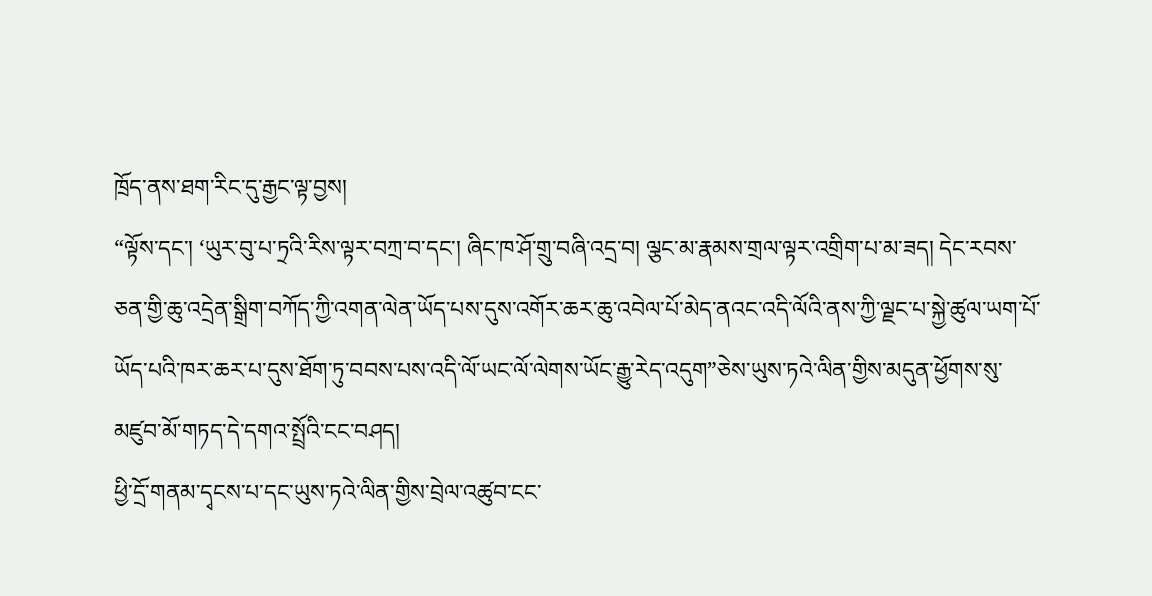ཁྲོད་ནས་ཐག་རིང་དུ་རྒྱང་ལྟ་བྱས།
“ལྟོས་དང་། ‘ཡུར་བུ་པ་ཏྲའི་རིས་ལྟར་བཀྲ་བ་དང་། ཞིང་ཁ་ཤོ་གྲུ་བཞི་འདྲ་བ། ལྕང་མ་རྣམས་གྲལ་ལྟར་འགྲིག་པ་མ་ཟད། དེང་རབས་ཅན་གྱི་ཆུ་འདྲེན་སྒྲིག་བཀོད་ཀྱི་འགན་ལེན་ཡོད་པས་དུས་འགོར་ཆར་ཆུ་འབེལ་པོ་མེད་ནའང་འདི་ལོའི་ནས་ཀྱི་ལྗང་པ་སྐྱེ་ཚུལ་ཡག་པོ་ཡོད་པའི་ཁར་ཆར་པ་དུས་ཐོག་ཏུ་བབས་པས་འདི་ལོ་ཡང་ལོ་ལེགས་ཡོང་རྒྱུ་རེད་འདུག”ཅེས་ཡུས་ཏའེ་ལིན་གྱིས་མདུན་ཕྱོགས་སུ་མཛུབ་མོ་གཏད་དེ་དགའ་སྤྲོའི་ངང་བཤད།
ཕྱི་དྲོ་གནམ་དྭངས་པ་དང་ཡུས་ཏའེ་ལིན་གྱིས་བྲེལ་འཚུབ་ངང་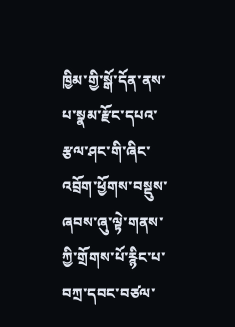ཁྱིམ་གྱི་སྒོ་དོན་ནས་པ་སྣམ་རྫོང་དཔའ་རྩལ་ཤང་གི་ཞིང་འབྲོག་ཕྱོགས་བསྡུས་ཞབས་ཞུ་ལྟེ་གནས་ཀྱི་གྲོགས་པོ་རྙིང་པ་བཀྲ་དབང་བཙལ་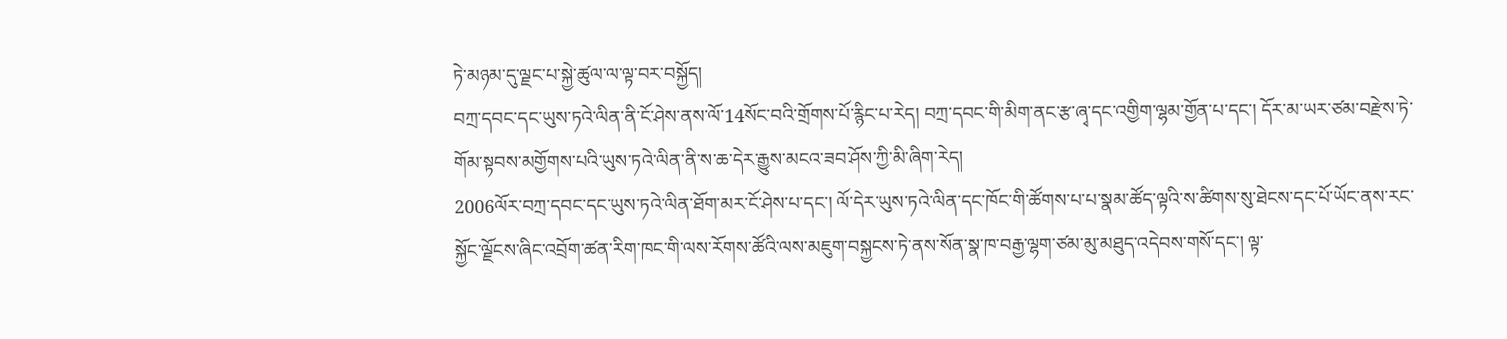ཏེ་མཉམ་དུ་ལྗང་པ་སྐྱེ་ཚུལ་ལ་ལྟ་བར་བསྐྱོད།
བཀྲ་དབང་དང་ཡུས་ཏའེ་ལིན་ནི་ངོ་ཤེས་ནས་ལོ་14སོང་བའི་གྲོགས་པོ་རྙིང་པ་རེད། བཀྲ་དབང་གི་མིག་ནང་རྩ་ཞྭ་དང་འགྱིག་ལྷམ་གྱོན་པ་དང་། དོར་མ་ཡར་ཙམ་བརྫེས་ཏེ་གོམ་སྟབས་མགྱོགས་པའི་ཡུས་ཏའེ་ལིན་ནི་ས་ཆ་དེར་རྒྱུས་མངའ་ཟབ་ཤོས་ཀྱི་མི་ཞིག་རེད།
2006ལོར་བཀྲ་དབང་དང་ཡུས་ཏའེ་ལིན་ཐོག་མར་ངོ་ཤེས་པ་དང་། ལོ་དེར་ཡུས་ཏའེ་ལིན་དང་ཁོང་གི་ཚོགས་པ་པ་སྣམ་ཚོད་ལྟའི་ས་ཚིགས་སུ་ཐེངས་དང་པོ་ཡོང་ནས་རང་སྐྱོང་ལྗོངས་ཞིང་འབྲོག་ཚན་རིག་ཁང་གི་ལས་རོགས་ཚོའི་ལས་མཇུག་བསྐྱངས་ཏེ་ནས་སོན་སྣ་ཁ་བརྒྱ་ལྷག་ཙམ་མུ་མཐུད་འདེབས་གསོ་དང་། ལྟ་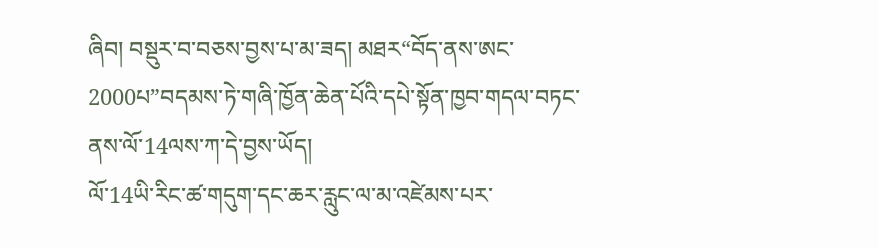ཞིབ། བསྡུར་བ་བཅས་བྱས་པ་མ་ཟད། མཐར“བོད་ནས་ཨང་2000པ”བདམས་ཏེ་གཞི་ཁྱོན་ཆེན་པོའི་དཔེ་སྟོན་ཁྱབ་གདལ་བཏང་ནས་ལོ་14ལས་ཀ་དེ་བྱས་ཡོད།
ལོ་14ཡི་རིང་ཚ་གདུག་དང་ཆར་རླུང་ལ་མ་འཛེམས་པར་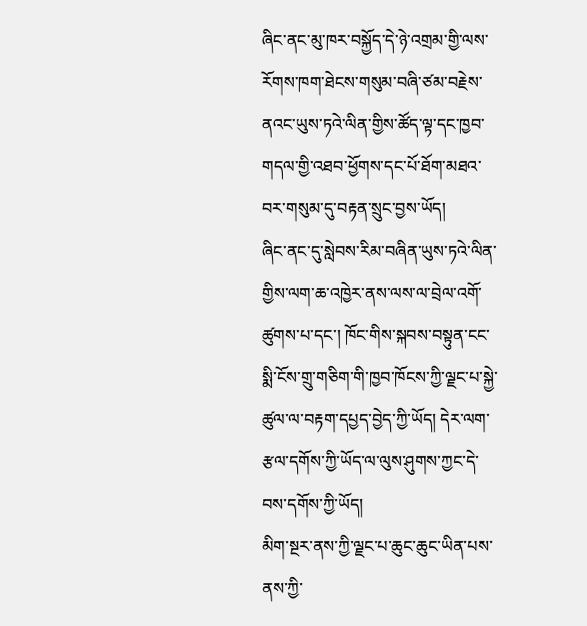ཞིང་ནང་མུ་ཁར་བསྐྱོད་དེ་ཉེ་འགྲམ་གྱི་ལས་རོགས་ཁག་ཐེངས་གསུམ་བཞི་ཙམ་བརྗེས་ནའང་ཡུས་ཏའེ་ལིན་གྱིས་ཚོད་ལྟ་དང་ཁྱབ་གདལ་གྱི་འཐབ་ཕྱོགས་དང་པོ་ཐོག་མཐའ་བར་གསུམ་དུ་བརྟན་སྲུང་བྱས་ཡོད།
ཞིང་ནང་དུ་སླེབས་རིམ་བཞིན་ཡུས་ཏའེ་ལིན་གྱིས་ལག་ཆ་འཁྱེར་ནས་ལས་ལ་བྲེལ་འགོ་ཚུགས་པ་དང་། ཁོང་གིས་སྐབས་བསྟུན་ངང་སྨི་ངོས་གྲུ་གཅིག་གི་ཁྱབ་ཁོངས་ཀྱི་ལྗང་པ་སྐྱེ་ཚུལ་ལ་བརྟག་དཔྱད་བྱེད་ཀྱི་ཡོད། དེར་ལག་རྩལ་དགོས་ཀྱི་ཡོད་ལ་ལུས་ཤུགས་ཀྱང་དེ་བས་དགོས་ཀྱི་ཡོད།
མིག་སྔར་ནས་ཀྱི་ལྗང་པ་ཆུང་ཆུང་ཡིན་པས་ནས་ཀྱི་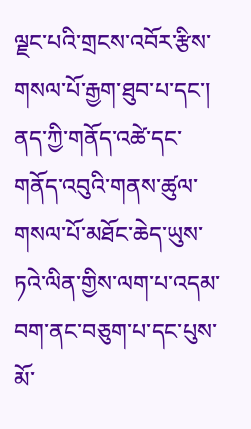ལྗང་པའི་གྲངས་འབོར་རྩིས་གསལ་པོ་རྒྱག་ཐུབ་པ་དང་། ནད་ཀྱི་གནོད་འཚེ་དང་གནོད་འབུའི་གནས་ཚུལ་གསལ་པོ་མཐོང་ཆེད་ཡུས་ཏའེ་ལིན་གྱིས་ལག་པ་འདམ་བག་ནང་བཅུག་པ་དང་པུས་མོ་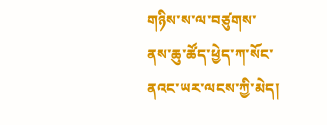གཉིས་ས་ལ་བཙུགས་ནས་ཆུ་ཚོད་ཕྱེད་ཀ་སོང་ནའང་ཡར་ལངས་ཀྱི་མེད།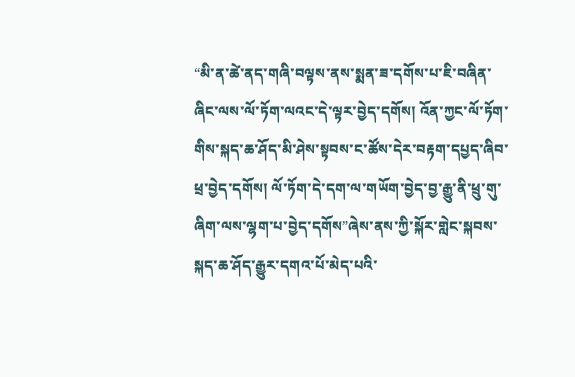“མི་ན་ཚེ་ནད་གཞི་བལྟས་ནས་སྨན་ཟ་དགོས་པ་ཇི་བཞིན་ཞིང་ལས་ལོ་ཏོག་ལའང་དེ་ལྟར་བྱེད་དགོས། འོན་ཀྱང་ལོ་ཏོག་གིས་སྐད་ཆ་ཤོད་མི་ཤེས་སྟབས་ང་ཚོས་དེར་བརྟག་དཔྱད་ཞིབ་ཕྲ་བྱེད་དགོས། ལོ་ཏོག་དེ་དག་ལ་གཡོག་བྱེད་བྱ་རྒྱུ་ནི་ཕྲུ་གུ་ཞིག་ལས་ལྷག་པ་བྱེད་དགོས”ཞེས་ནས་ཀྱི་སྐོར་གླེང་སྐབས་སྐད་ཆ་ཤོད་རྒྱུར་དགའ་པོ་མེད་པའི་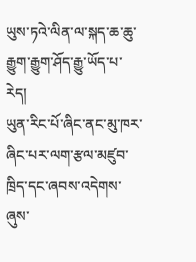ཡུས་ཏའེ་ལིན་ལ་སྐད་ཆ་ཆུ་རྒྱུག་རྒྱུག་ཤོད་རྒྱུ་ཡོད་པ་རེད།
ཡུན་རིང་པོ་ཞིང་ནང་མུ་ཁར་ཞིང་པར་ལག་རྩལ་མཛུབ་ཁྲིད་དང་ཞབས་འདེགས་ཞུས་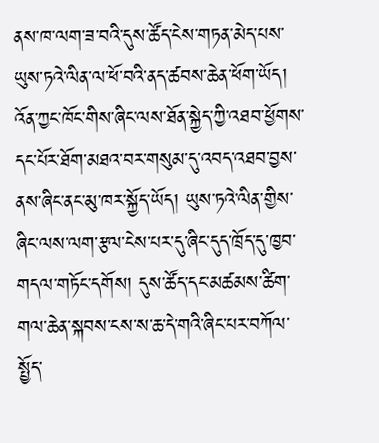ནས་ཁ་ལག་ཟ་བའི་དུས་ཚོད་ངེས་གཏན་མེད་པས་ཡུས་ཏའེ་ལིན་ལ་ཕོ་བའི་ནད་ཚབས་ཆེན་ཕོག་ཡོད། འོན་ཀྱང་ཁོང་གིས་ཞིང་ལས་ཐོན་སྐྱེད་ཀྱི་འཐབ་ཕྱོགས་དང་པོར་ཐོག་མཐའ་བར་གསུམ་དུ་འབད་འཐབ་བྱས་ནས་ཞིང་ནང་མུ་ཁར་སྐྱོད་ཡོད། ཡུས་ཏའེ་ལིན་གྱིས་ཞིང་ལས་ལག་རྩལ་ངེས་པར་དུ་ཞིང་དུད་ཁྲོད་དུ་ཁྱབ་གདལ་གཏོང་དགོས། དུས་ཚོད་དང་མཚམས་ཚིག་གལ་ཆེན་སྐབས་ངས་ས་ཆ་དེ་གའི་ཞིང་པར་བཀོལ་སྤྱོད་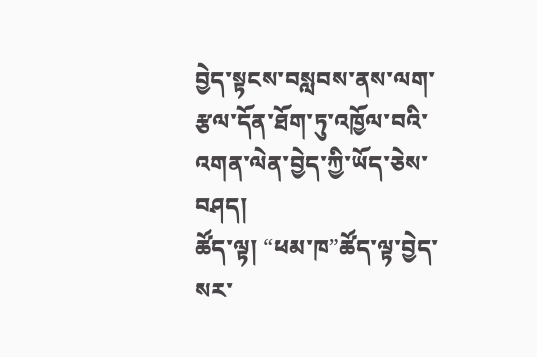བྱེད་སྟངས་བསླབས་ནས་ལག་རྩལ་དོན་ཐོག་ཏུ་འཁྱོལ་བའི་འགན་ལེན་བྱེད་ཀྱི་ཡོད་ཅེས་བཤད།
ཚོད་ལྟ། “ཕམ་ཁ”ཚོད་ལྟ་བྱེད་སར་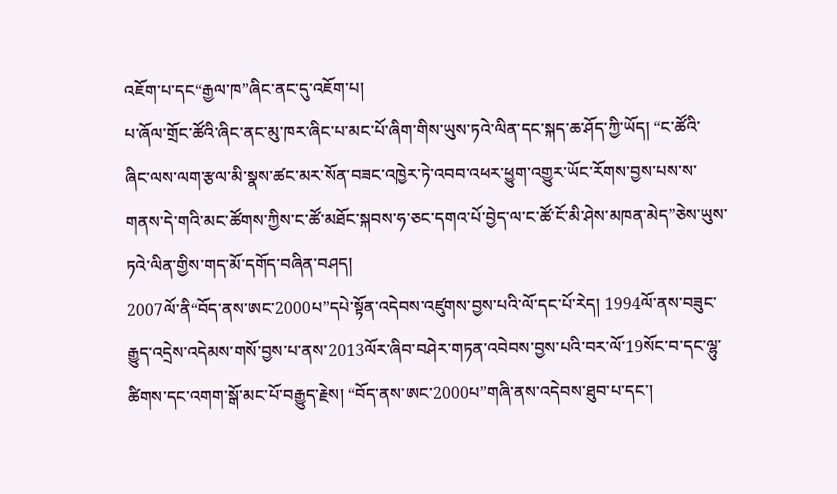འཇོག་པ་དང“རྒྱལ་ཁ”ཞིང་ནང་དུ་འཇོག་པ།
པ་ཞོལ་གྲོང་ཚོའི་ཞིང་ནང་མུ་ཁར་ཞིང་པ་མང་པོ་ཞིག་གིས་ཡུས་ཏའེ་ལིན་དང་སྐད་ཆ་ཤོད་ཀྱི་ཡོད། “ང་ཚོའི་ཞིང་ལས་ལག་རྩལ་མི་སྣས་ཚང་མར་སོན་བཟང་འཁྱེར་ཏེ་འབབ་འཕར་ཕྱུག་འགྱུར་ཡོང་རོགས་བྱས་པས་ས་གནས་དེ་གའི་མང་ཚོགས་ཀྱིས་ང་ཚོ་མཐོང་སྐབས་ཧ་ཅང་དགའ་པོ་བྱེད་ལ་ང་ཚོ་ངོ་མི་ཤེས་མཁན་མེད”ཅེས་ཡུས་ཏའེ་ལིན་གྱིས་གད་མོ་དགོད་བཞིན་བཤད།
2007ལོ་ནི“བོད་ནས་ཨང་2000པ”དཔེ་སྟོན་འདེབས་འཛུགས་བྱས་པའི་ལོ་དང་པོ་རེད། 1994ལོ་ནས་བཟུང་རྒྱུད་འདྲེས་འདེམས་གསོ་བྱས་པ་ནས་2013ལོར་ཞིབ་བཤེར་གཏན་འབེབས་བྱས་པའི་བར་ལོ་19སོང་བ་དང་ལྷུ་ཚིགས་དང་འགག་སྒོ་མང་པོ་བརྒྱུད་རྗེས། “བོད་ནས་ཨང་2000པ”གཞི་ནས་འདེབས་ཐུབ་པ་དང་།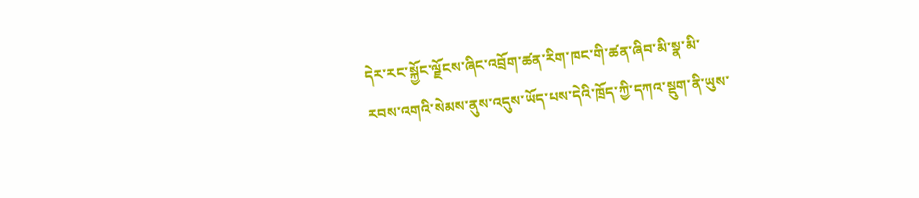དེར་རང་སྐྱོང་ལྗོངས་ཞིང་འབྲོག་ཚན་རིག་ཁང་གི་ཚན་ཞིབ་མི་སྣ་མི་རབས་འགའི་སེམས་ནུས་འདུས་ཡོད་པས་དེའི་ཁྲོད་ཀྱི་དཀའ་སྡུག་ནི་ཡུས་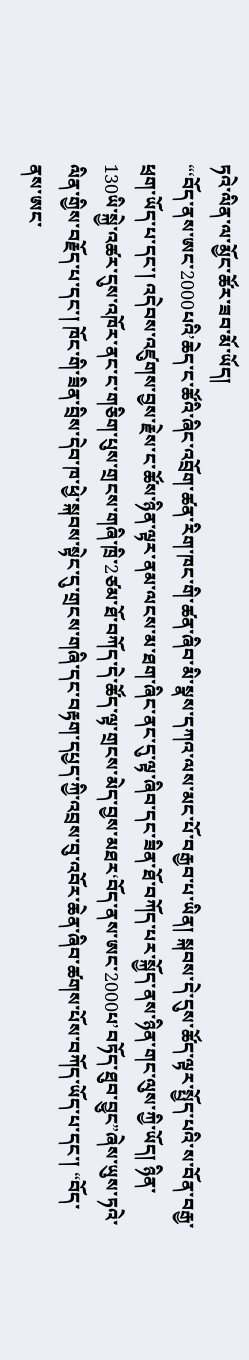ཏའེ་ལིན་ལ་མྱོང་ཚོར་ཟབ་མོ་ཡོད།
“‘བོད་ནས་ཨང་2000པའི’ཆེད་ང་ཚོའི་ཞིང་འབྲོག་ཚན་རིག་ཁང་གི་ཚན་ཞིབ་མི་སྣས་དཀའ་ལས་མང་པོ་བརྒྱབ་པ་ཡིན། སྐབས་དེ་དུས་ཚོད་ལྟར་སྤྱོད་པའི་ས་བོན་བརྒྱ་ཕྲག་ཡོད་པ་དང་། འདེབས་འཛུགས་བྱས་རྗེས་ང་ཚོས་ཉིན་ལྟར་ནམ་ལངས་མ་ཐག་ཞིང་ནང་དུ་ལྟ་ཞིབ་དང་ཟིན་ཐོ་བཀོད་པར་སྐྱོད་ནས་ཉིན་གང་ལུས་ཀྱི་ཡོད། ཉིན་130ཡི་སྐྱེ་འཚར་དུས་འཁོར་ནང་ང་གཅིག་པུས་གྲངས་གཞི་ཁྲི་2ཙམ་ཐོ་བཀོད་དེ་ཚོད་ལྟ་གྲངས་མེད་བྱས་མཐར‘བོད་ནས་ཨང་2000པ’བཏོད་ཐུབ་བྱུང”ཞེས་ཡུས་ཏའེ་ལིན་གྱིས་བརྗོད་པ་དང་། ཁོང་གི་ཟིན་བྲིས་དེབ་ཁ་ཕྱེ་སྐབས་སྟེང་དུ་གྲངས་གཞི་དང་བརྟག་དཔྱད་ཀྱི་འབྲས་བུ་འབོར་ཆེན་ཞིབ་ཚགས་པོས་བཀོད་ཡོད་པ་དང་། “བོད་ནས་ཨང་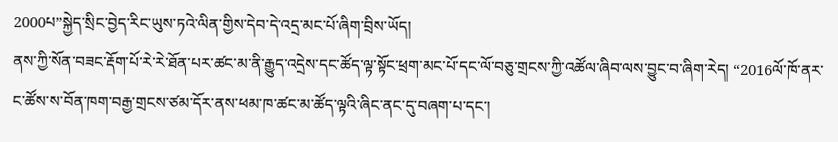2000པ”སྐྱེད་སྲིང་བྱེད་རིང་ཡུས་ཏའེ་ལིན་གྱིས་དེབ་དེ་འདྲ་མང་པོ་ཞིག་བྲིས་ཡོད།
ནས་ཀྱི་སོན་བཟང་རྡོག་པོ་རེ་རེ་ཐོན་པར་ཚང་མ་ནི་རྒྱུད་འདྲེས་དང་ཚོད་ལྟ་སྟོང་ཕྲག་མང་པོ་དང་ལོ་བཅུ་གྲངས་ཀྱི་འཚོལ་ཞིབ་ལས་བྱུང་བ་ཞིག་རེད། “2016ལོ་ཁོ་ནར་ང་ཚོས་ས་བོན་ཁག་བརྒྱ་གྲངས་ཙམ་དོར་ནས་ཕམ་ཁ་ཚང་མ་ཚོད་ལྟའི་ཞིང་ནང་དུ་བཞག་པ་དང་།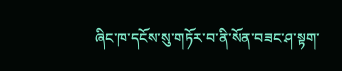ཞིང་ཁ་དངོས་སུ་གཏོར་བ་ནི་སོན་བཟང་ཤ་སྟག་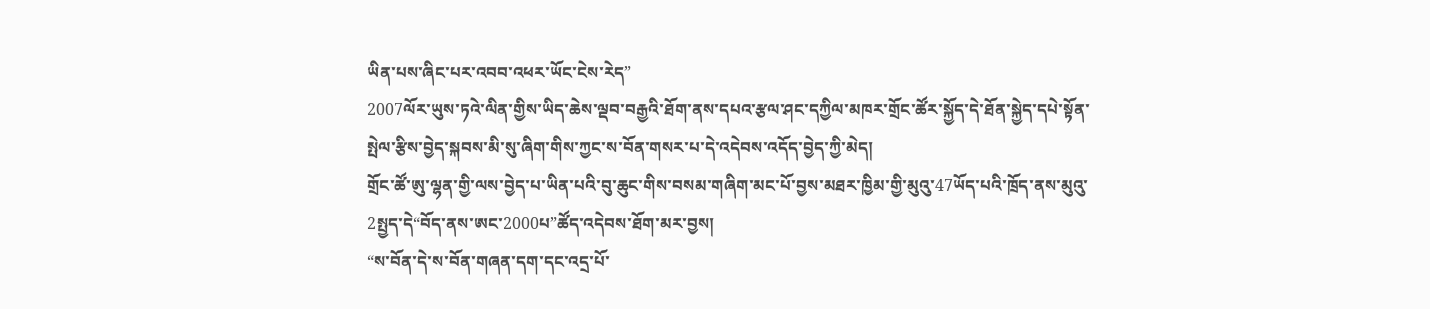ཡིན་པས་ཞིང་པར་འབབ་འཕར་ཡོང་ངེས་རེད”
2007ལོར་ཡུས་ཏའེ་ལིན་གྱིས་ཡིད་ཆེས་ལྡབ་བརྒྱའི་ཐོག་ནས་དཔའ་རྩལ་ཤང་དཀྱིལ་མཁར་གྲོང་ཚོར་སྐྱོད་དེ་ཐོན་སྐྱེད་དཔེ་སྟོན་སྤེལ་རྩིས་བྱེད་སྐབས་མི་སུ་ཞིག་གིས་ཀྱང་ས་བོན་གསར་པ་དེ་འདེབས་འདོད་བྱེད་ཀྱི་མེད།
གྲོང་ཚོ་ཨུ་ལྷན་གྱི་ལས་བྱེད་པ་ཡིན་པའི་བུ་ཆུང་གིས་བསམ་གཞིག་མང་པོ་བྱས་མཐར་ཁྱིམ་གྱི་མུའུ་47ཡོད་པའི་ཁྲོད་ནས་མུའུ་2སྤྱད་དེ“བོད་ནས་ཨང་2000པ”ཚོད་འདེབས་ཐོག་མར་བྱས།
“ས་བོན་དེ་ས་བོན་གཞན་དག་དང་འདྲ་པོ་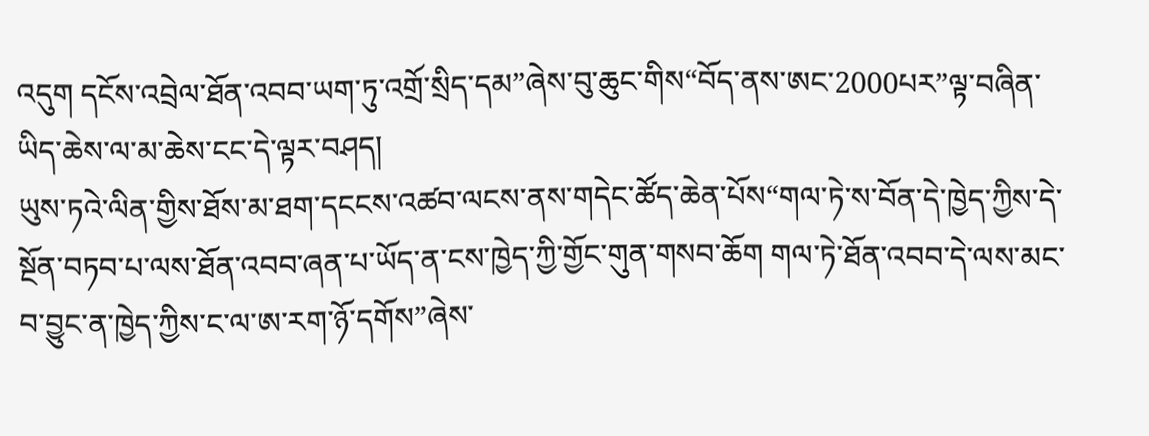འདུག དངོས་འབྲེལ་ཐོན་འབབ་ཡག་ཏུ་འགྲོ་སྲིད་དམ”ཞེས་བུ་ཆུང་གིས“བོད་ནས་ཨང་2000པར”ལྟ་བཞིན་ཡིད་ཆེས་ལ་མ་ཆེས་ངང་དེ་ལྟར་བཤད།
ཡུས་ཏའེ་ལིན་གྱིས་ཐོས་མ་ཐག་དངངས་འཚབ་ལངས་ནས་གདེང་ཚོད་ཆེན་པོས“གལ་ཏེ་ས་བོན་དེ་ཁྱེད་ཀྱིས་དེ་སྔོན་བཏབ་པ་ལས་ཐོན་འབབ་ཞན་པ་ཡོད་ན་ངས་ཁྱེད་ཀྱི་གྱོང་གུན་གསབ་ཆོག གལ་ཏེ་ཐོན་འབབ་དེ་ལས་མང་བ་བྱུང་ན་ཁྱེད་ཀྱིས་ང་ལ་ཨ་རག་ཉོ་དགོས”ཞེས་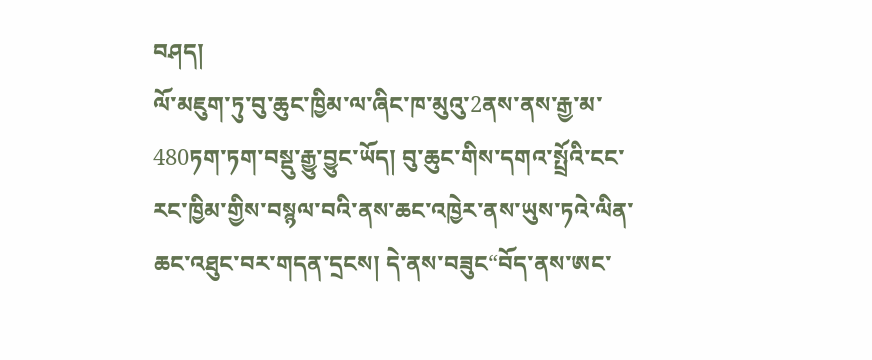བཤད།
ལོ་མཇུག་ཏུ་བུ་ཆུང་ཁྱིམ་ལ་ཞིང་ཁ་མུའུ་2ནས་ནས་རྒྱ་མ་480ཏག་ཏག་བསྡུ་རྒྱུ་བྱུང་ཡོད། བུ་ཆུང་གིས་དགའ་སྤྲོའི་ངང་རང་ཁྱིམ་གྱིས་བསྙལ་བའི་ནས་ཆང་འཁྱེར་ནས་ཡུས་ཏའེ་ལིན་ཆང་འཐུང་བར་གདན་དྲངས། དེ་ནས་བཟུང“བོད་ནས་ཨང་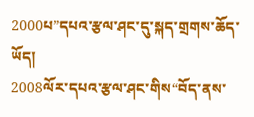2000པ”དཔའ་རྩལ་ཤང་དུ་སྐད་གྲགས་ཆོད་ཡོད།
2008ལོར་དཔའ་རྩལ་ཤང་གིས“བོད་ནས་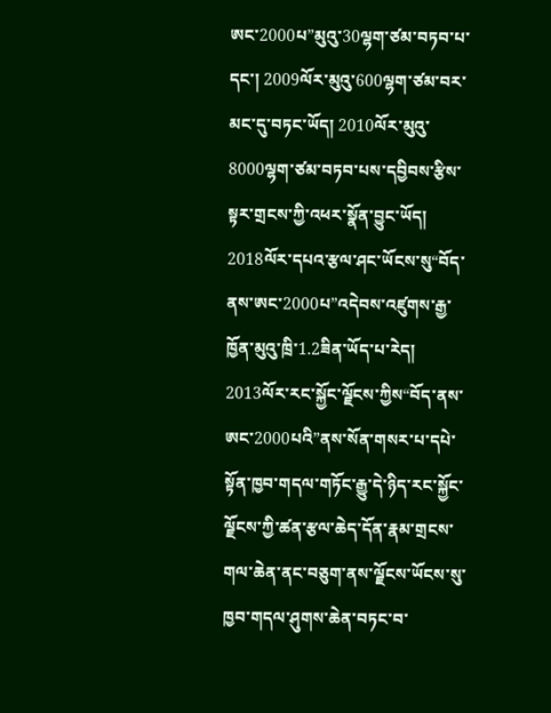ཨང་2000པ”མུའུ་30ལྷག་ཙམ་བཏབ་པ་དང་། 2009ལོར་མུའུ་600ལྷག་ཙམ་བར་མང་དུ་བཏང་ཡོད། 2010ལོར་མུའུ་8000ལྷག་ཙམ་བཏབ་པས་དབྱིབས་རྩིས་སྟར་གྲངས་ཀྱི་འཕར་སྣོན་བྱུང་ཡོད། 2018ལོར་དཔའ་རྩལ་ཤང་ཡོངས་སུ“བོད་ནས་ཨང་2000པ”འདེབས་འཛུགས་རྒྱ་ཁྱོན་མུའུ་ཁྲི་1.2ཟིན་ཡོད་པ་རེད།
2013ལོར་རང་སྐྱོང་ལྗོངས་ཀྱིས“བོད་ནས་ཨང་2000པའི”ནས་སོན་གསར་པ་དཔེ་སྟོན་ཁྱབ་གདལ་གཏོང་རྒྱུ་དེ་ཉིད་རང་སྐྱོང་ལྗོངས་ཀྱི་ཚན་རྩལ་ཆེད་དོན་རྣམ་གྲངས་གལ་ཆེན་ནང་བཅུག་ནས་ལྗོངས་ཡོངས་སུ་ཁྱབ་གདལ་ཤུགས་ཆེན་བཏང་བ་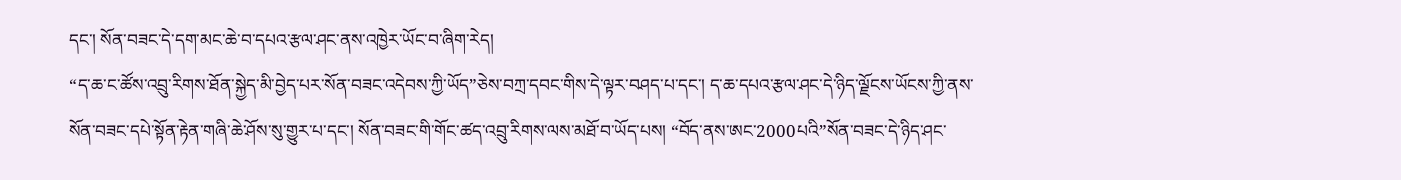དང་། སོན་བཟང་དེ་དག་མང་ཆེ་བ་དཔའ་རྩལ་ཤང་ནས་འཁྱེར་ཡོང་བ་ཞིག་རེད།
“ད་ཆ་ང་ཚོས་འབྲུ་རིགས་ཐོན་སྐྱེད་མི་བྱེད་པར་སོན་བཟང་འདེབས་ཀྱི་ཡོད”ཅེས་བཀྲ་དབང་གིས་དེ་ལྟར་བཤད་པ་དང་། ད་ཆ་དཔའ་རྩལ་ཤང་དེ་ཉིད་ལྗོངས་ཡོངས་ཀྱི་ནས་སོན་བཟང་དཔེ་སྟོན་རྟེན་གཞི་ཆེ་ཤོས་སུ་གྱུར་པ་དང་། སོན་བཟང་གི་གོང་ཚད་འབྲུ་རིགས་ལས་མཐོ་བ་ཡོད་པས། “བོད་ནས་ཨང་2000པའི”སོན་བཟང་དེ་ཉིད་ཤང་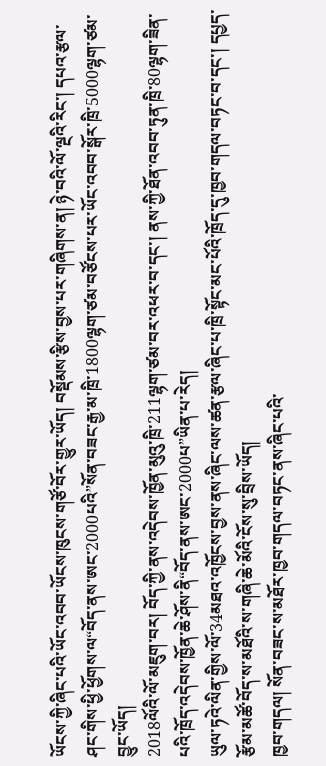ཡོངས་ཀྱི་ཞིང་པའི་ཡོང་འབབ་ཡོངས་ཁུངས་གཙོ་བོར་གྱུར་ཡོད། བསྡོམས་རྩིས་བྱས་པར་གཞིགས་ན། ཉེ་བའི་ལོ་ལྔའི་རིང་། དཔའ་རྩལ་ཤང་གིས་ཕྱི་ཕྱོགས་ལ“བོད་ནས་ཨང་2000པའི”སོན་བཟང་རྒྱ་མ་ཁྲི་1800ལྷག་ཙམ་བཙོངས་པར་ཡོང་འབབ་སྒོར་ཁྲི་5000ལྷག་ཙམ་བྱུང་ཡོད།
2018ལོའི་ལོ་མཇུག་བར། བོད་ཀྱི་ནས་འདེབས་ཁྱོན་མུའུ་ཁྲི་211ལྷག་ཙམ་བར་འཕར་བ་དང་། ནས་ཀྱི་ཐོན་འབབ་ཏུན་ཁྲི་80ལྷག་ཟིན་པའི་ཁྲོད་འདེབས་ཁྱོན་ཆེ་ཤོས་ནི“བོད་ནས་ཨང་2000པ”ཡིན་པ་རེད།
ཡུལ་ཏའེ་ལིན་གྱིས་ལོ་34མཐའ་འཁྱོངས་བྱས་ནས་ཞིང་ལས་ཚན་རྩལ་ཞིང་པ་ཁྲི་སྟོང་མང་པོའི་ཁྲོད་དུ་ཁྱབ་གདལ་བཏང་བ་དང་། དཔྱད་རྩོམ་མཚོ་བོད་ས་མཐོའི་ས་གཞི་ཆེ་མོའི་ངོས་སུ་བྲིས་ཡོད།
ཁྱབ་གདལ། སོན་བཟང་ས་མཐོར་ཁྱབ་གདལ་བཏང་ནས་ཞིང་པའི་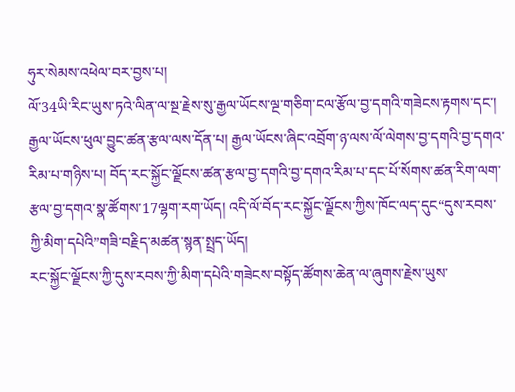ཧུར་སེམས་འཕེལ་བར་བྱས་པ།
ལོ་34ཡི་རིང་ཡུས་ཏའེ་ལིན་ལ་སྔ་རྗེས་སུ་རྒྱལ་ཡོངས་ལྔ་གཅིག་ངལ་རྩོལ་བྱ་དགའི་གཟེངས་རྟགས་དང་། རྒྱལ་ཡོངས་ཕུལ་བྱུང་ཚན་རྩལ་ལས་དོན་པ། རྒྱལ་ཡོངས་ཞིང་འབྲོག་ཉ་ལས་ལོ་ལེགས་བྱ་དགའི་བྱ་དགའ་རིམ་པ་གཉིས་པ། བོད་རང་སྐྱོང་ལྗོངས་ཚན་རྩལ་བྱ་དགའི་བྱ་དགའ་རིམ་པ་དང་པོ་སོགས་ཚན་རིག་ལག་རྩལ་བྱ་དགའ་སྣ་ཚོགས་17ལྷག་རག་ཡོད། འདི་ལོ་བོད་རང་སྐྱོང་ལྗོངས་ཀྱིས་ཁོང་ལད་དུང“དུས་རབས་ཀྱི་མིག་དཔེའི”གཟི་བརྗིད་མཚན་སྙན་སྤྲད་ཡོད།
རང་སྐྱོང་ལྗོངས་ཀྱི་དུས་རབས་ཀྱི་མིག་དཔེའི་གཟེངས་བསྟོད་ཚོགས་ཆེན་ལ་ཞུགས་རྗེས་ཡུས་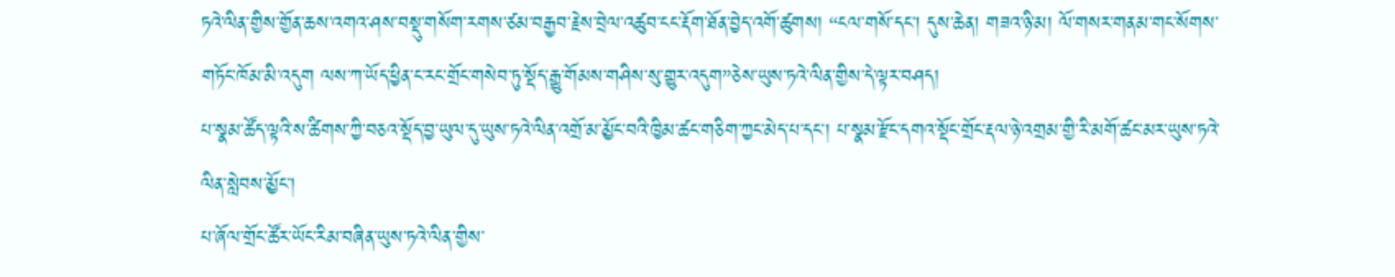ཏའེ་ལིན་གྱིས་གྱོན་ཆས་འགའ་ཤས་བསྡུ་གསོག་རགས་ཙམ་བརྒྱབ་རྗེས་བྲེལ་འཚུབ་ངང་རྡོག་ཐོན་བྱེད་འགོ་ཚུགས། “ངལ་གསོ་དང་། དུས་ཆེན། གཟའ་ཉི་མ། ལོ་གསར་གནམ་གང་སོགས་གཏོང་ཁོམ་མི་འདུག ལས་ཀ་ཡོད་ཕྱིན་ང་རང་གྲོང་གསེབ་ཏུ་སྡོད་རྒྱུ་གོམས་གཤིས་སུ་གྱུར་འདུག”ཅེས་ཡུས་ཏའེ་ལིན་གྱིས་དེ་ལྟར་བཤད།
པ་སྣམ་ཚོད་ལྟའི་ས་ཚིགས་ཀྱི་བཅའ་སྡོད་བྱ་ཡུལ་དུ་ཡུས་ཏའེ་ལིན་འགྲོ་མ་མྱོང་བའི་ཁྱིམ་ཚང་གཅིག་ཀྱང་མེད་པ་དང་། པ་སྣམ་རྫོང་དགའ་སྡོང་གྲོང་རྡལ་ཉེ་འགྲམ་གྱི་རི་མགོ་ཚང་མར་ཡུས་ཏའེ་ལིན་སླེབས་མྱོང་།
པ་ཞོལ་གྲོང་ཚོར་ཡོང་རིམ་བཞིན་ཡུས་ཏའེ་ལིན་གྱིས་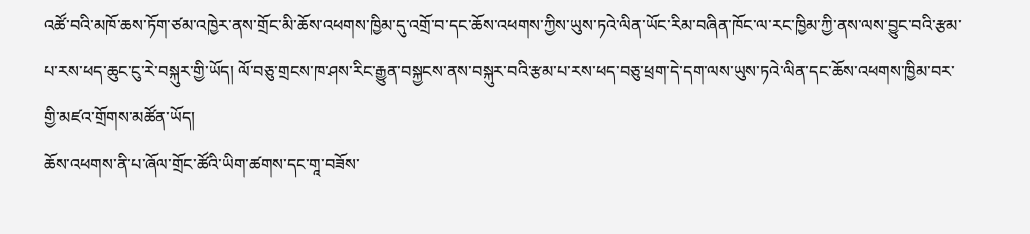འཚོ་བའི་མཁོ་ཆས་ཏོག་ཙམ་འཁྱེར་ནས་གྲོང་མི་ཆོས་འཕགས་ཁྱིམ་དུ་འགྲོ་བ་དང་ཆོས་འཕགས་ཀྱིས་ཡུས་ཏའེ་ལིན་ཡོང་རིམ་བཞིན་ཁོང་ལ་རང་ཁྱིམ་ཀྱི་ནས་ལས་བྱུང་བའི་རྩམ་པ་རས་ཕད་ཆུང་ངུ་རེ་བསྐུར་གྱི་ཡོད། ལོ་བཅུ་གྲངས་ཁ་ཤས་རིང་རྒྱུན་བསྐྱངས་ནས་བསྐུར་བའི་རྩམ་པ་རས་ཕད་བཅུ་ཕྲག་དེ་དག་ལས་ཡུས་ཏའེ་ལིན་དང་ཆོས་འཕགས་ཁྱིམ་བར་གྱི་མཛའ་གྲོགས་མཚོན་ཡོད།
ཆོས་འཕགས་ནི་པ་ཞོལ་གྲོང་ཚོའི་ཡིག་ཚགས་དང་གཱ་བཟོས་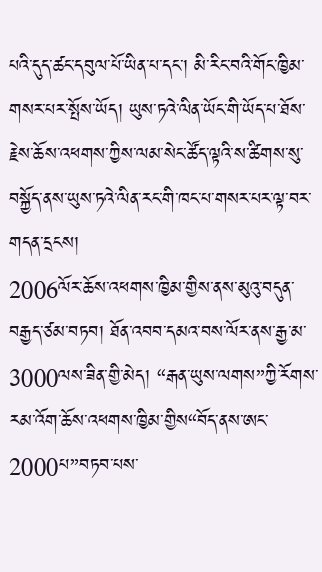པའི་དུད་ཚང་དབུལ་པོ་ཡིན་པ་དང་། མི་རིང་བའི་གོང་ཁྱིམ་གསར་པར་སྤོས་ཡོད། ཡུས་ཏའེ་ལིན་ཡོང་གི་ཡོད་པ་ཐོས་རྗེས་ཆོས་འཕགས་ཀྱིས་ལམ་སེང་ཚོད་ལྟའི་ས་ཚིགས་སུ་བསྐྱོད་ནས་ཡུས་ཏའེ་ལིན་རང་གི་ཁང་པ་གསར་པར་ལྟ་བར་གདན་དྲངས།
2006ལོར་ཆོས་འཕགས་ཁྱིམ་གྱིས་ནས་མུའུ་བདུན་བརྒྱད་ཙམ་བཏབ། ཐོན་འབབ་དམའ་བས་ལོར་ནས་རྒྱ་མ་3000ལས་ཟིན་གྱི་མེད། “རྒན་ཡུས་ལགས”ཀྱི་རོགས་རམ་འོག་ཆོས་འཕགས་ཁྱིམ་གྱིས“བོད་ནས་ཨང་2000པ”བཏབ་པས་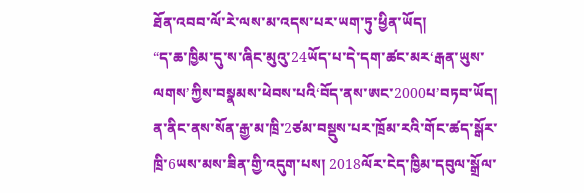ཐོན་འབབ་ལོ་རེ་ལས་མ་འདས་པར་ཡག་ཏུ་ཕྱིན་ཡོད།
“ད་ཆ་ཁྱིམ་དུ་ས་ཞིང་མུའུ་24ཡོད་པ་དེ་དག་ཚང་མར‘རྒན་ཡུས་ལགས’ཀྱིས་བསྣམས་ཕེབས་པའི‘བོད་ནས་ཨང་2000པ’བཏབ་ཡོད། ན་ནིང་ནས་སོན་རྒྱ་མ་ཁྲི་2ཙམ་བསྡུས་པར་ཁྲོམ་རའི་གོང་ཚད་སྒོར་ཁྲི་6ཡས་མས་ཟིན་གྱི་འདུག་པས། 2018ལོར་ངེད་ཁྱིམ་དབུལ་སྒྲོལ་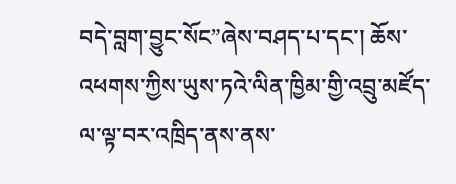བདེ་བླག་བྱུང་སོང”ཞེས་བཤད་པ་དང་། ཆོས་འཕགས་ཀྱིས་ཡུས་ཏའེ་ལིན་ཁྱིམ་གྱི་འབྲུ་མཛོད་ལ་ལྟ་བར་འཁྲིད་ནས་ནས་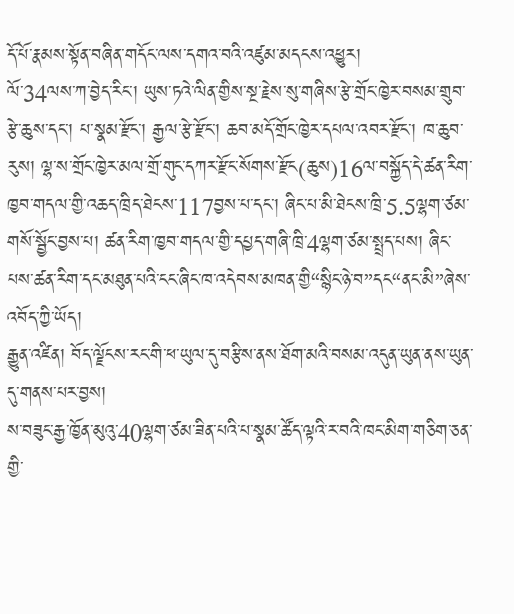དོ་པོ་རྣམས་སྟོན་བཞིན་གདོང་ལས་དགའ་བའི་འཛུམ་མདངས་འཕྱུར།
ལོ་34ལས་ཀ་བྱེད་རིང་། ཡུས་ཏའེ་ལིན་གྱིས་སྔ་རྗེས་སུ་གཞིས་རྩེ་གྲོང་ཁྱེར་བསམ་གྲུབ་རྩེ་ཆུས་དང་། པ་སྣམ་རྫོང་། རྒྱལ་རྩེ་རྫོང་། ཆབ་མདོ་གྲོང་ཁྱེར་དཔལ་འབར་རྫོང་། ཁ་ཆུབ་རུས། ལྷ་ས་གྲོང་ཁྱེར་མལ་གྲོ་གུང་དཀར་རྫོང་སོགས་རྫོང(ཆུས)16ལ་བསྐྱོད་དེ་ཚན་རིག་ཁྱབ་གདལ་གྱི་འཆད་ཁྲིད་ཐེངས་117བྱས་པ་དང་། ཞིང་པ་མི་ཐེངས་ཁྲི་5.5ལྷག་ཙམ་གསོ་སྦྱོང་བྱས་པ། ཚན་རིག་ཁྱབ་གདལ་གྱི་དཔྱད་གཞི་ཁྲི་4ལྷག་ཙམ་སྤྲད་པས། ཞིང་པས་ཚན་རིག་དང་མཐུན་པའི་ངང་ཞིང་ཁ་འདེབས་མཁན་གྱི“སྙིང་ཉེ་བ”དང“ནང་མི”ཞེས་འབོད་ཀྱི་ཡོད།
རྒྱུན་འཛིན། བོད་ལྗོངས་རང་གི་ཕ་ཡུལ་དུ་བརྩིས་ནས་ཐོག་མའི་བསམ་འདུན་ཡུན་ནས་ཡུན་དུ་གནས་པར་བྱས།
ས་བཟུང་རྒྱ་ཁྱོན་མུའུ་40ལྷག་ཙམ་ཟིན་པའི་པ་སྣམ་ཚོད་ལྟའི་ར་བའི་ཁང་མིག་གཅིག་ཅན་གྱི་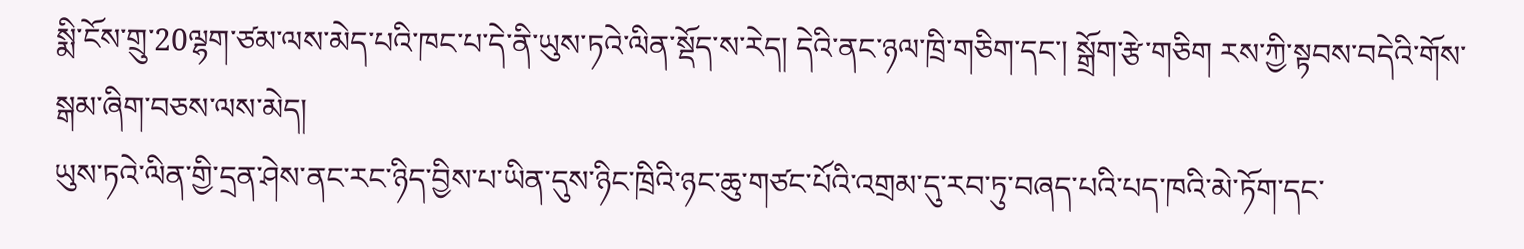སྨི་ངོས་གྲུ་20ལྷག་ཙམ་ལས་མེད་པའི་ཁང་པ་དེ་ནི་ཡུས་ཏའེ་ལིན་སྡོད་ས་རེད། དེའི་ནང་ཉལ་ཁྲི་གཅིག་དང་། སྒྲོག་རྩེ་གཅིག རས་ཀྱི་སྟབས་བདེའི་གོས་སྒམ་ཞིག་བཅས་ལས་མེད།
ཡུས་ཏའེ་ལིན་གྱི་དྲན་ཤེས་ནང་རང་ཉིད་བྱིས་པ་ཡིན་དུས་ཉིང་ཁྲིའི་ཉང་ཆུ་གཙང་པོའི་འགྲམ་དུ་རབ་ཏུ་བཞད་པའི་པད་ཁའི་མེ་ཏོག་དང་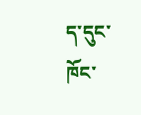ད་དུང་ཁོང་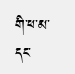གི་ཕ་མ་དང་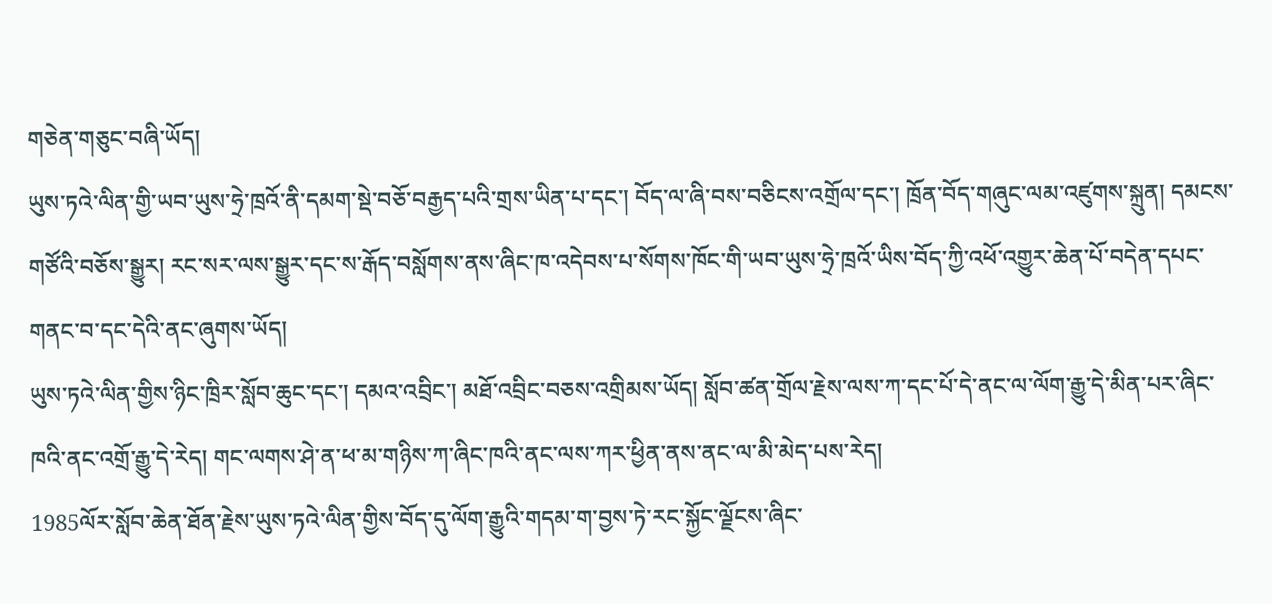གཅེན་གཅུང་བཞི་ཡོད།
ཡུས་ཏའེ་ལིན་གྱི་ཡབ་ཡུས་ཧྲེ་ཁྲའོ་ནི་དམག་སྡེ་བཅོ་བརྒྱད་པའི་གྲས་ཡིན་པ་དང་། བོད་ལ་ཞི་བས་བཅིངས་འགྲོལ་དང་། ཁྲོན་བོད་གཞུང་ལམ་འཛུགས་སྐྲུན། དམངས་གཙོའི་བཅོས་སྒྱུར། རང་སར་ལས་སྒྱུར་དང་ས་རྒོད་བསློགས་ནས་ཞིང་ཁ་འདེབས་པ་སོགས་ཁོང་གི་ཡབ་ཡུས་ཧྲེ་ཁྲའོ་ཡིས་བོད་ཀྱི་འཕོ་འགྱུར་ཆེན་པོ་བདེན་དཔང་གནང་བ་དང་དེའི་ནང་ཞུགས་ཡོད།
ཡུས་ཏའེ་ལིན་གྱིས་ཉིང་ཁྲིར་སློབ་ཆུང་དང་། དམའ་འབྲིང་། མཐོ་འབྲིང་བཅས་འགྲིམས་ཡོད། སློབ་ཚན་གྲོལ་རྗེས་ལས་ཀ་དང་པོ་དེ་ནང་ལ་ལོག་རྒྱུ་དེ་མིན་པར་ཞིང་ཁའི་ནང་འགྲོ་རྒྱུ་དེ་རེད། གང་ལགས་ཤེ་ན་ཕ་མ་གཉིས་ཀ་ཞིང་ཁའི་ནང་ལས་ཀར་ཕྱིན་ནས་ནང་ལ་མི་མེད་པས་རེད།
1985ལོར་སློབ་ཆེན་ཐོན་རྗེས་ཡུས་ཏའེ་ལིན་གྱིས་བོད་དུ་ལོག་རྒྱུའི་གདམ་ག་བྱས་ཏེ་རང་སྐྱོང་ལྗོངས་ཞིང་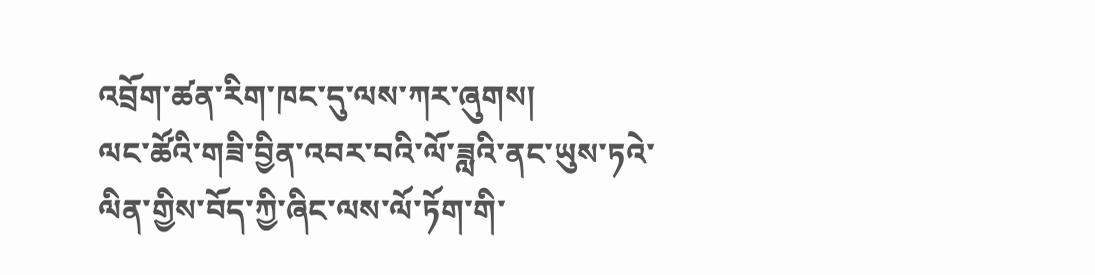འབྲོག་ཚན་རིག་ཁང་དུ་ལས་ཀར་ཞུགས།
ལང་ཚོའི་གཟི་བྱིན་འབར་བའི་ལོ་ཟླའི་ནང་ཡུས་ཏའེ་ལིན་གྱིས་བོད་ཀྱི་ཞིང་ལས་ལོ་ཏོག་གི་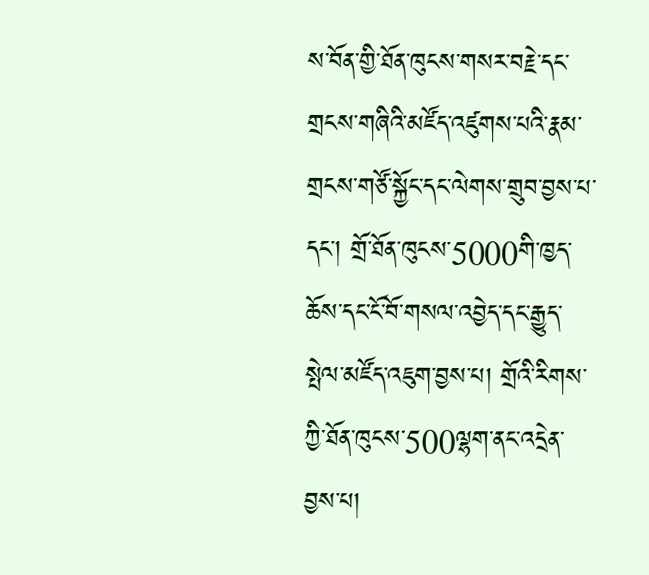ས་བོན་གྱི་ཐོན་ཁུངས་གསར་བརྗེ་དང་གྲངས་གཞིའི་མཛོད་འཛུགས་པའི་རྣམ་གྲངས་གཙོ་སྐྱོང་དང་ལེགས་གྲུབ་བྱས་པ་དང་། གྲོ་ཐོན་ཁུངས་5000གི་ཁྱད་ཆོས་དང་ངོ་བོ་གསལ་འབྱེད་དང་རྒྱུད་སྤེལ་མཛོད་འཇུག་བྱས་པ། གྲོའི་རིགས་ཀྱི་ཐོན་ཁུངས་500ལྷག་ནང་འདྲེན་བྱས་པ།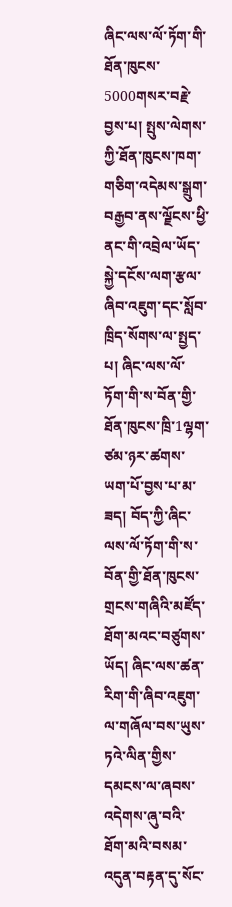ཞིང་ལས་ལོ་ཏོག་གི་ཐོན་ཁུངས་5000གསར་བརྗེ་བྱས་པ། སྤུས་ལེགས་ཀྱི་ཐོན་ཁུངས་ཁག་གཅིག་འདེམས་སྒྲུག་བརྒྱབ་ནས་ལྗོངས་ཕྱི་ནང་གི་འབྲེལ་ཡོད་སྐྱེ་དངོས་ལག་རྩལ་ཞིབ་འཇུག་དང་སློབ་ཁྲིད་སོགས་ལ་སྤྱད་པ། ཞིང་ལས་ལོ་ཏོག་གི་ས་བོན་གྱི་ཐོན་ཁུངས་ཁྲི་1ལྷག་ཙམ་ཉར་ཚགས་ཡག་པོ་བྱས་པ་མ་ཟད། བོད་ཀྱི་ཞིང་ལས་ལོ་ཏོག་གི་ས་བོན་གྱི་ཐོན་ཁུངས་གྲངས་གཞིའི་མཛོད་ཐོག་མའང་བཙུགས་ཡོད། ཞིང་ལས་ཚན་རིག་གི་ཞིབ་འཇུག་ལ་གཞོལ་བས་ཡུས་ཏའེ་ལིན་གྱིས་དམངས་ལ་ཞབས་འདེགས་ཞུ་བའི་ཐོག་མའི་བསམ་འདུན་བརྟན་དུ་སོང་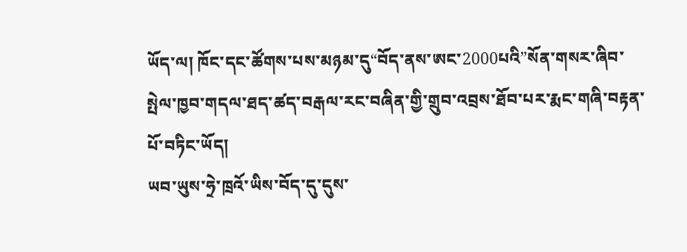ཡོད་ལ། ཁོང་དང་ཚོགས་པས་མཉམ་དུ“བོད་ནས་ཨང་2000པའི”སོན་གསར་ཞིབ་སྤེལ་ཁྱབ་གདལ་ཐད་ཚད་བརྒལ་རང་བཞིན་གྱི་གྲུབ་འབྲས་ཐོབ་པར་རྨང་གཞི་བརྟན་པོ་བཏིང་ཡོད།
ཡབ་ཡུས་ཧྲེ་ཁྲའོ་ཡིས་བོད་དུ་དུས་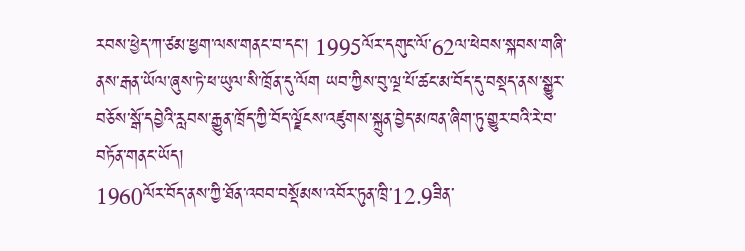རབས་ཕྱེད་ཀ་ཙམ་ཕྱག་ལས་གནང་བ་དང་། 1995ལོར་དགུང་ལོ་62ལ་ཕེབས་སྐབས་གཞི་ནས་རྒན་ཡོལ་ཞུས་ཏེ་ཕ་ཡུལ་སི་ཁྲོན་དུ་ལོག ཡབ་ཀྱིས་བུ་ལྔ་པོ་ཚང་མ་བོད་དུ་བསྡད་ནས་སྒྱུར་བཅོས་སྒོ་དབྱེའི་རླབས་རྒྱུན་ཁྲོད་ཀྱི་བོད་ལྗོངས་འཛུགས་སྐྲུན་བྱེད་མཁན་ཞིག་ཏུ་གྱུར་བའི་རེ་བ་བཏོན་གནང་ཡོད།
1960ལོར་བོད་ནས་ཀྱི་ཐོན་འབབ་བསྡོམས་འབོར་ཏུན་ཁྲི་12.9ཟིན་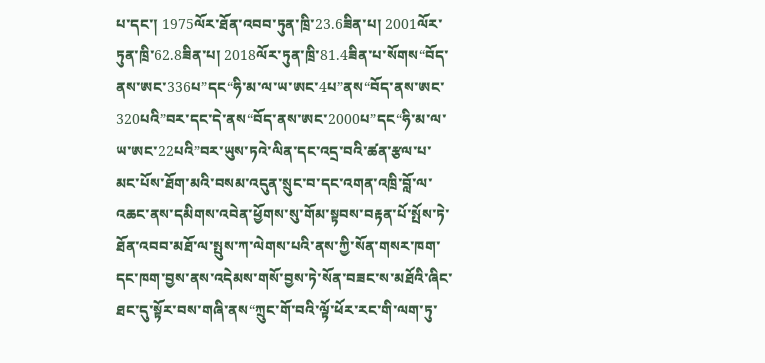པ་དང་། 1975ལོར་ཐོན་འབབ་ཏུན་ཁྲི་23.6ཟིན་པ། 2001ལོར་ཏུན་ཁྲི་62.8ཟིན་པ། 2018ལོར་ཏུན་ཁྲི་81.4ཟིན་པ་སོགས“བོད་ནས་ཨང་336པ”དང“ཧི་མ་ལ་ཡ་ཨང་4པ”ནས“བོད་ནས་ཨང་320པའི”བར་དང་དེ་ནས“བོད་ནས་ཨང་2000པ”དང“ཧི་མ་ལ་ཡ་ཨང་22པའི”བར་ཡུས་ཏའེ་ལིན་དང་འདྲ་བའི་ཚན་རྩལ་པ་མང་པོས་ཐོག་མའི་བསམ་འདུན་སྲུང་བ་དང་འགན་འཁྲི་བློ་ལ་འཆང་ནས་དམིགས་འབེན་ཕྱོགས་སུ་གོམ་སྟབས་བརྟན་པོ་སྤོས་ཏེ་ཐོན་འབབ་མཐོ་ལ་སྤུས་ཀ་ལེགས་པའི་ནས་ཀྱི་སོན་གསར་ཁག་དང་ཁག་བྱས་ནས་འདེམས་གསོ་བྱས་ཏེ་སོན་བཟང་ས་མཐོའི་ཞིང་ཐང་དུ་སྟོར་བས་གཞི་ནས“ཀྲུང་གོ་བའི་ལྟོ་ཕོར་རང་གི་ལག་ཏུ་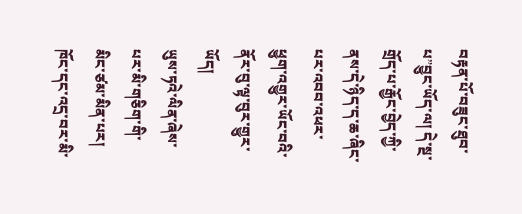བརྟན་པོ་བཟུང་ཐུབ་པ”བྱུང་ཡོད་ལ། དེ་སྔ་གྲོད་པ་རྒྱོང་བྱེད་ཀྱི་ནས་དེ་ཉིད་ད་ཆ་ཞིང་པར་འབབ་འཕར་ཕྱུག་འགྱུར་ཡོང་བའི་ནོར་བུ་ལྟ་བུར་གྱུར་ཡོད།
ཡུས་ཏའེ་ལིན་ཞེས་པར་མི་གཅིག་གི་མིང་ཙམ་མིན་པར། ཁོང་དང་འདྲ་བར་མི་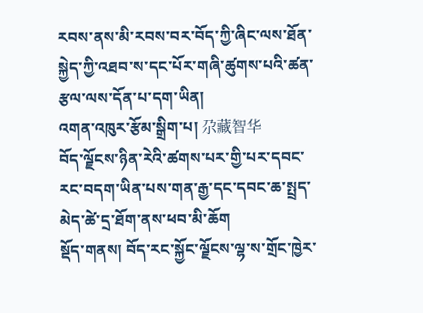རབས་ནས་མི་རབས་བར་བོད་ཀྱི་ཞིང་ལས་ཐོན་སྐྱེད་ཀྱི་འཐབ་ས་དང་པོར་གཞི་ཚུགས་པའི་ཚན་རྩལ་ལས་དོན་པ་དག་ཡིན།
འགན་འཁུར་རྩོམ་སྒྲིག་པ། 尕藏智华
བོད་ལྗོངས་ཉིན་རེའི་ཚགས་པར་གྱི་པར་དབང་རང་བདག་ཡིན་པས་གན་རྒྱ་དང་དབང་ཆ་སྤྲད་མེད་ཚེ་དྲ་ཐོག་ནས་ཕབ་མི་ཆོག
སྡོད་གནས། བོད་རང་སྐྱོང་ལྗོངས་ལྷ་ས་གྲོང་ཁྱེར་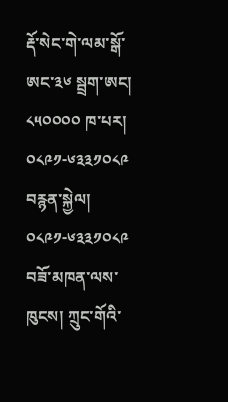རྡོ་སེང་གེ་ལམ་སྒོ་ཨང་༣༦ སྦྲག་ཨང། ༨༥༠༠༠༠ ཁ་པར། ༠༨༩༡-༦༣༣༡༠༨༩ བརྙན་སྐྱེལ། ༠༨༩༡-༦༣༣༡༠༨༩
བཟོ་མཁན་ལས་ཁུངས། ཀྲུང་གོའི་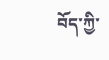བོད་ཀྱི་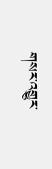གསར་འགྱུར་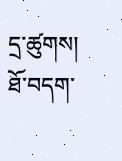དྲ་ཚུགས།
ཐོ་བདག་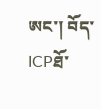ཨང་། བོད་ICPཐོ་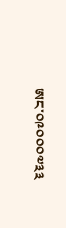ཨང་༠༩༠༠༠༧༣༣